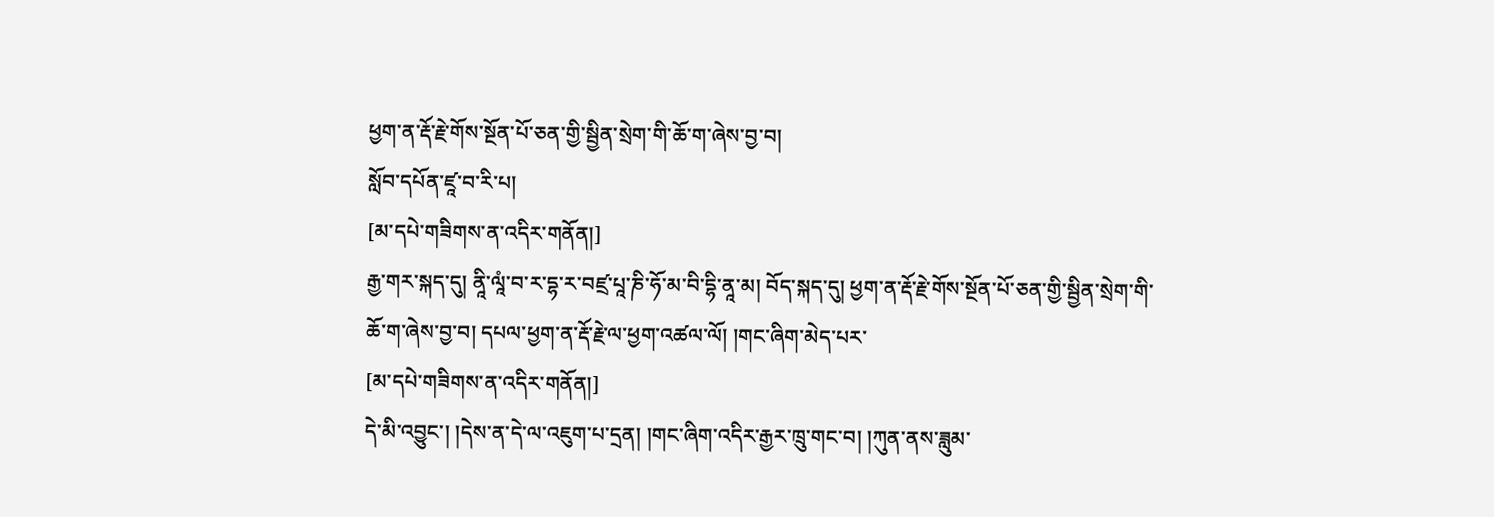ཕྱག་ན་རྡོ་རྗེ་གོས་སྔོན་པོ་ཅན་གྱི་སྦྱིན་སྲེག་གི་ཆོ་ག་ཞེས་བྱ་བ།
སློབ་དཔོན་ཛཱ་བ་རི་པ།
[མ་དཔེ་གཟིགས་ན་འདིར་གནོན།]
རྒྱ་གར་སྐད་དུ། ནཱི་ལཱཾ་བ་ར་དྷ་ར་བཛྲ་པཱ་ཎི་ཧོ་མ་བི་དྷི་ནཱ་མ། བོད་སྐད་དུ། ཕྱག་ན་རྡོ་རྗེ་གོས་སྔོན་པོ་ཅན་གྱི་སྦྱིན་སྲེག་གི་ཆོ་ག་ཞེས་བྱ་བ། དཔལ་ཕྱག་ན་རྡོ་རྗེ་ལ་ཕྱག་འཚལ་ལོ། །གང་ཞིག་མེད་པར་
[མ་དཔེ་གཟིགས་ན་འདིར་གནོན།]
དེ་མི་འབྱུང་། །དེས་ན་དེ་ལ་འཇུག་པ་དྲན། །གང་ཞིག་འདིར་རྒྱར་ཁྲུ་གང་བ། །ཀུན་ནས་ཟླུམ་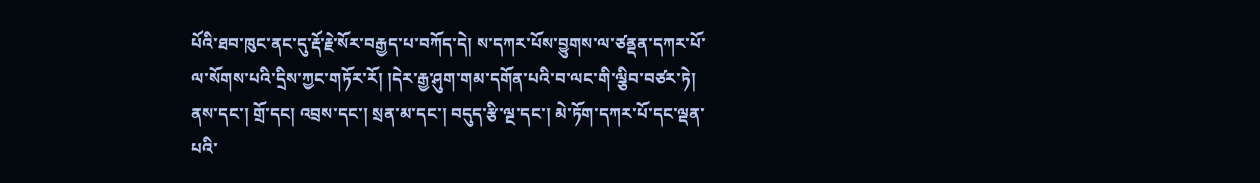པོའི་ཐབ་ཁུང་ནང་དུ་རྡོ་རྗེ་སོར་བརྒྱད་པ་བཀོད་དེ། ས་དཀར་པོས་བྱུགས་ལ་ཙནྡན་དཀར་པོ་ལ་སོགས་པའི་དྲིས་ཀྱང་གཏོར་རོ། །དེར་རྒྱ་ཤུག་གམ་དགོན་པའི་བ་ལང་གི་ལྕིབ་བཙར་ཏེ། ནས་དང་། གྲོ་དང། འབྲས་དང་། སྲན་མ་དང་། བདུད་རྩི་ལྔ་དང་། མེ་ཏོག་དཀར་པོ་དང་ལྡན་པའི་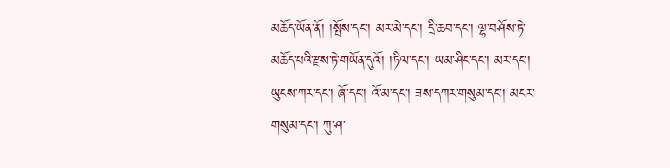མཆོད་ཡོན་ནོ། །སྤོས་དང་། མར་མེ་དང་། དྲི་ཆབ་དང་། ལྷ་བཤོས་ཏེ་མཆོད་པའི་རྫས་ཏེ་གཡོན་དུའོ། །ཏིལ་དང་། ཡམ་ཤིང་དང་། མར་དང་། ཡུངས་ཀར་དང་། ཞོ་དང་། འོ་མ་དང་། ཟས་དཀར་གསུམ་དང་། མངར་གསུམ་དང་། ཀུ་ཤ་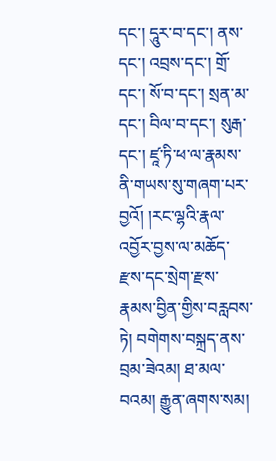དང་། དཱུར་བ་དང་། ནས་དང་། འབྲས་དང་། གྲོ་དང་། སོ་བ་དང་། སྲན་མ་དང་། བིལ་བ་དང་། སུརྒ་དང་། ཛཱ་ཏི་ཕ་ལ་རྣམས་ནི་གཡས་སུ་གཞག་པར་བྱའོ། །རང་ལྷའི་རྣལ་འབྱོར་བྱས་ལ་མཆོད་རྫས་དང་སྲེག་རྫས་རྣམས་བྱིན་གྱིས་བརླབས་ཏེ། བགེགས་བསྐྲད་ནས་བྲམ་ཟེའམ། ཐ་མལ་བའམ། རྒྱུན་ཞགས་སམ།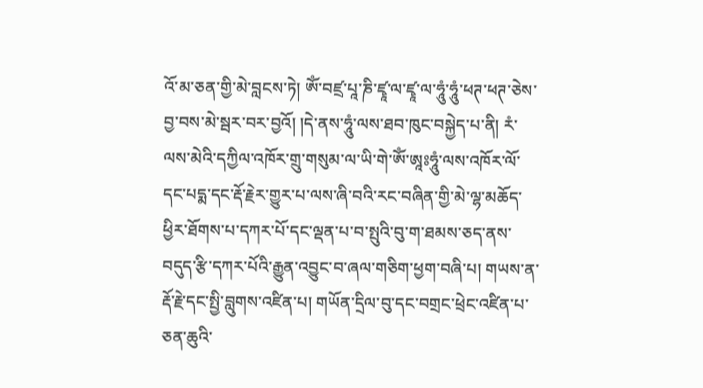འོ་མ་ཅན་གྱི་མེ་བླངས་ཏེ། ཨོཾ་བཛྲ་པཱ་ཎི་ཛྭཱ་ལ་ཛྭཱ་ལ་ཧཱུཾ་ཧཱུཾ་ཕཊ་ཕཊ་ཅེས་བྱ་བས་མེ་སྦར་བར་བྱའོ། །དེ་ནས་ཧཱུཾ་ལས་ཐབ་ཁུང་བསྐྱེད་པ་ནི། རཾ་ལས་མེའི་དཀྱིལ་འཁོར་གྲུ་གསུམ་ལ་ཡི་གེ་ཨོཾ་ཨཱཿཧཱུཾ་ལས་འཁོར་ལོ་དང་པདྨ་དང་རྡོ་རྗེར་གྱུར་པ་ལས་ཞི་བའི་རང་བཞིན་གྱི་མེ་ལྷ་མཆོད་ཕྱིར་ཐོགས་པ་དཀར་པོ་དང་ལྡན་པ་བ་སྤུའི་བུ་ག་ཐམས་ཅད་ནས་བདུད་རྩི་དཀར་པོའི་རྒྱུན་འབྱུང་བ་ཞལ་གཅིག་ཕྱག་བཞི་པ། གཡས་ན་རྡོ་རྗེ་དང་སྤྱི་བླུགས་འཛིན་པ། གཡོན་དྲིལ་བུ་དང་བགྲང་ཕྲེང་འཛིན་པ་ཅན་ཆུའི་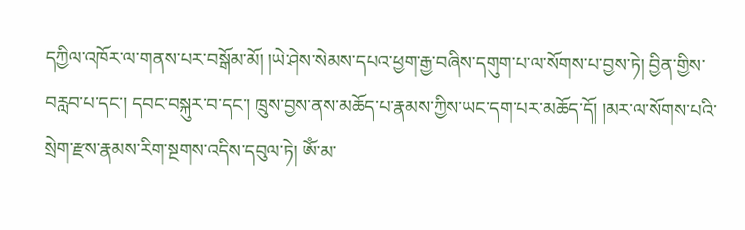དཀྱིལ་འཁོར་ལ་གནས་པར་བསྒོམ་མོ། །ཡེ་ཤེས་སེམས་དཔའ་ཕྱག་རྒྱ་བཞིས་དགུག་པ་ལ་སོགས་པ་བྱས་ཏེ། བྱིན་གྱིས་བརླབ་པ་དང་། དབང་བསྐུར་བ་དང་། ཁྲུས་བྱས་ནས་མཆོད་པ་རྣམས་ཀྱིས་ཡང་དག་པར་མཆོད་དོ། །མར་ལ་སོགས་པའི་སྲེག་རྫས་རྣམས་རིག་སྔགས་འདིས་དབུལ་ཏེ། ཨོཾ་མ་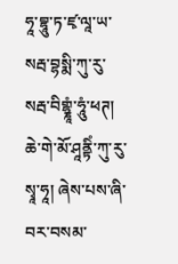ཧཱ་བྷཱུ་ཏ་ཛྭ་ལཱ་ཡ་སརྦ་བྷསྨི་ཀུ་རུ་སརྦ་བིགྷྣཱཾ་ཧཱུཾ་ཕཊ། ཆེ་གེ་མོ་ཤཱནྟིཾ་ཀུ་རུ་སྭཱ་ཧཱ། ཞེས་པས་ཞི་བར་བསམ་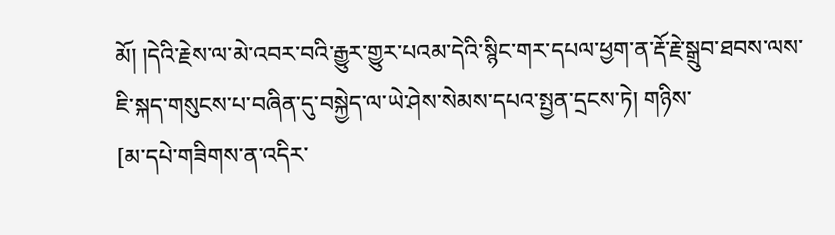མོ། །དེའི་རྗེས་ལ་མེ་འབར་བའི་རྒྱུར་གྱུར་པའམ་དེའི་སྙིང་གར་དཔལ་ཕྱག་ན་རྡོ་རྗེ་སྒྲུབ་ཐབས་ལས་ཇི་སྐད་གསུངས་པ་བཞིན་དུ་བསྐྱེད་ལ་ཡེ་ཤེས་སེམས་དཔའ་སྤྱན་དྲངས་ཏེ། གཉིས་
[མ་དཔེ་གཟིགས་ན་འདིར་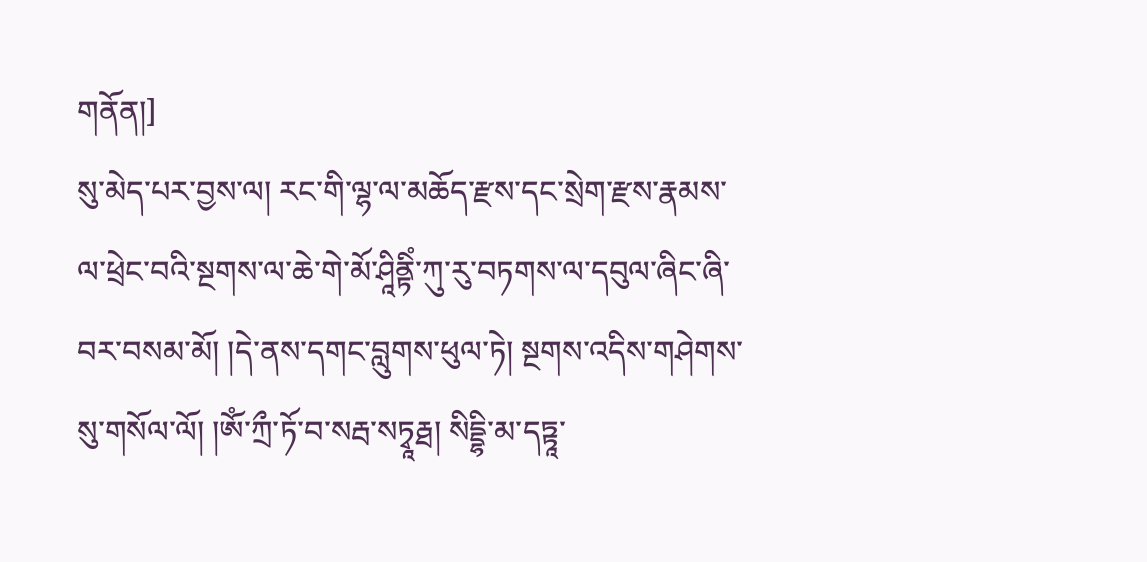གནོན།]
སུ་མེད་པར་བྱས་ལ། རང་གི་ལྷ་ལ་མཆོད་རྫས་དང་སྲེག་རྫས་རྣམས་ལ་ཕྲེང་བའི་སྔགས་ལ་ཆེ་གེ་མོ་ཤཱིནྟིཾ་ཀུ་རུ་བཏགས་ལ་དབུལ་ཞིང་ཞི་བར་བསམ་མོ། །དེ་ནས་དགང་བླུགས་ཕུལ་ཏེ། སྔགས་འདིས་གཤེགས་སུ་གསོལ་ལོ། །ཨོཾ་ཀྲྀ་ཏོ་བ་སརྦ་སཏྭཱརྠ། སིདྡྷི་མ་དཏྟཱ་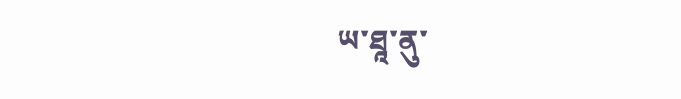ཡ་ཐཱ་ནུ་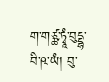ག་གཙྪ་ཏྭཱཾ་བུདྡྷ་བི་ཥ་ཡཾ། བུ་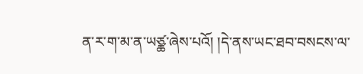ན་ར་ག་མ་ན་ཡཙྪ་ཞེས་པའོ། །དེ་ནས་ཡང་ཐབ་བསངས་ལ་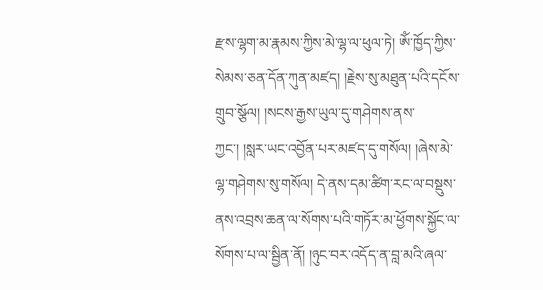རྫས་ལྷག་མ་རྣམས་ཀྱིས་མེ་ལྷ་ལ་ཕུལ་ཏེ། ཨོཾ་ཁྱོད་ཀྱིས་སེམས་ཅན་དོན་ཀུན་མཛད། །རྗེས་སུ་མཐུན་པའི་དངོས་གྲུབ་སྩོལ། །སངས་རྒྱས་ཡུལ་དུ་གཤེགས་ནས་ཀྱང་། །སླར་ཡང་འབྱོན་པར་མཛད་དུ་གསོལ། །ཞེས་མེ་ལྷ་གཤེགས་སུ་གསོལ། དེ་ནས་དམ་ཚིག་རང་ལ་བསྡུས་ནས་འབྲས་ཆན་ལ་སོགས་པའི་གཏོར་མ་ཕྱོགས་སྐྱོང་ལ་སོགས་པ་ལ་སྦྱིན་ནོ། །ཉུང་བར་འདོད་ན་བླ་མའི་ཞལ་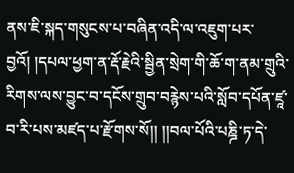ནས་ཇི་སྐད་གསུངས་པ་བཞིན་འདི་ལ་འཇུག་པར་བྱའོ། །དཔལ་ཕྱག་ན་རྡོ་རྗེའི་སྦྱིན་སྲེག་གི་ཆོ་ག་ནམ་གྲུའི་རིགས་ལས་བྱུང་བ་དངོས་གྲུབ་བརྙེས་པའི་སློབ་དཔོན་ཛཱ་བ་རི་པས་མཛད་པ་རྫོགས་སོ།། །།བལ་པོའི་པཎྜི་ཏ་དེ་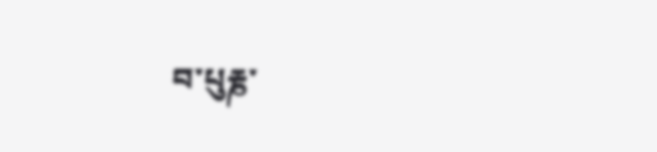བ་པུརྞ་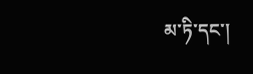མ་ཏི་དང་།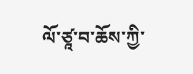ལོ་ཙཱ་བ་ཆོས་ཀྱི་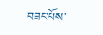བཟང་པོས་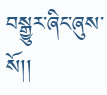བསྒྱུར་ཞིང་ཞུས་སོ།།